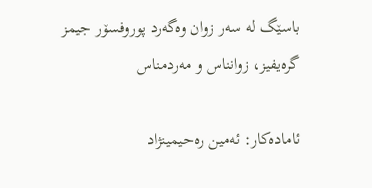باسێگ لە سەر زوان وەگەرد پوروفسۆر جیمز گرەیفیز، زوانناس و مەردمناس

ئامادەکار: ئەمین رەحیمینژاد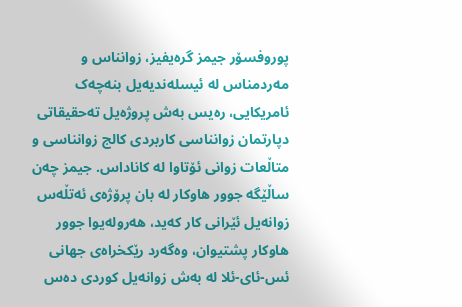پوروفسۆر جیمز گرەیفیز، زوانناس و مەردمناس لە ئیسلەندیەیل بنەچەک ئامریکایی، رەیس بەش پروژەیل تەحقیقاتی دپارتمان زوانناسی کاربردی کالج زوانناسی و متاڵعات زوانی ئۆتاوا لە کاناداس. جیمز چەن ساڵێگە جوور ھاوکار لە بان پرۆژەی ئەتڵەس زوانەیل ئێرانی کار کەید، ھەرولەیوا جوور ھاوکار پشتیوان، وەگەرد رێکخراەی جھانی ئس-ئای-ئلا لە بەش زوانەیل کوردی دەس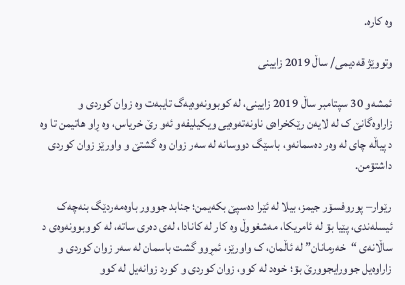وە کارە.

وتووێژ قەدیمی/ ساڵ 2019 زایینی

ئمشەو 30 سپتامبر ساڵ 2019 زایینی، لە کوبوونەوەیەگ تایبەت وە زوان کوردی و زاراوەگانێ ک لە لایەن رێکخراەی ناونەتەوەیی ویکیلیفەو ئەو رێ خریاس، وە ڕاو هاتیمن تا وە د پیاڵە چای لە وەر دەسمانەو، باسێگ دووسانە لە سەر زوان وە گشتێ و واورێز زوان کوردی داشتۊمن.

رێوار– پوروفسۆر جیمز، بیلا لە ئێرا دەسپێ بکەیمن؛ جنابد جووور باوەمەردێگ بنەچەک ئیسلەندی، پێیا بۊ لە ئامریکا، مەشغووڵ وە کار لە کانادا، لەی دەری ساتە، لە کووبوونەوەی د ساڵانەی “خەرمانان” لە ئاڵمان، ک واورێز، ئمڕوو گشت باسمان لە سەر زوان کوردی و زاراوەیل جوورایجوورێ بۊ؛ خوەد لە کوو، زوان کوردی و کورد زوانەیل لە کوو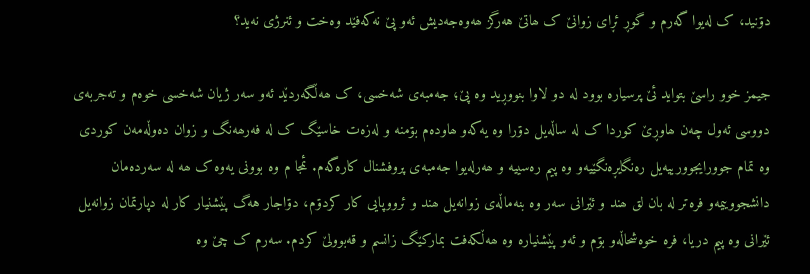دۊنید، ک لەیوا گەرم و گوڕ ئڕای زوانێ ک ھاتێ هەرگز ھەوەجەدیش ئەو پێ نەکەفێد وەخت و ئنرژی نەید؟

جیمز خوو راسێ بتواید ئێ پرسیارە بوود لە دو لاوا بنووڕید وە پێ؛ جەمبەی شەخسی، ک ھەڵگەردێد ئەو سەر ژیان شەخسی خوەم و تەجربەی دووسی ئەول چەن ھاوڕێ کوردا ک لە ساڵەیل دۊرا وە یەکەو ھاودەم بۊمنە و لەزەت خاسێگ ک لە فەرھەنگ و زوان دەوڵەمەن کوردی وە تمام جوورایجوورییەیل رەنگایڕەنگێیەو وە پیم رەسییە و ھەرلەیوا جەمبەی پروفشنال کارەگەم. ئمجا م وە بوونی یەوە ک ھە لە سەردەمان دانشجووییمەو فرەتر لە بان لق ھند و ئێرانی سەر وە بنەماڵەی زوانەیل ھند و ئرووپایی کار کردۊم، دۊاجار هەگ پێشنیار کار لە دپارتمان زوانەیل ئێرانی وە پیم دریا، فرە خوەشحاڵەو بۊم و ئەو پێشنیارە وە ھەڵکەفت بمارکێگ زانسم و قەبوولێ کردم. سەرم ک چێ وە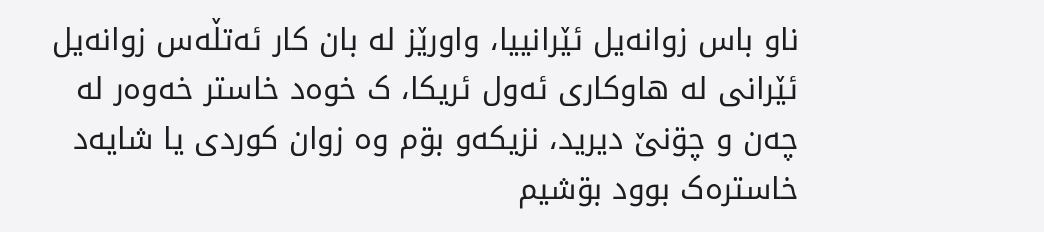ناو باس زوانەیل ئێرانییا، واورێز لە بان کار ئەتڵەس زوانەیل ئێرانی لە ھاوکاری ئەول ئریکا، ک خوەد خاستر خەوەر لە چەن و چۊنێ دیرید، نزیکەو بۊم وە زوان کوردی یا شایەد خاسترەک بوود بۊشیم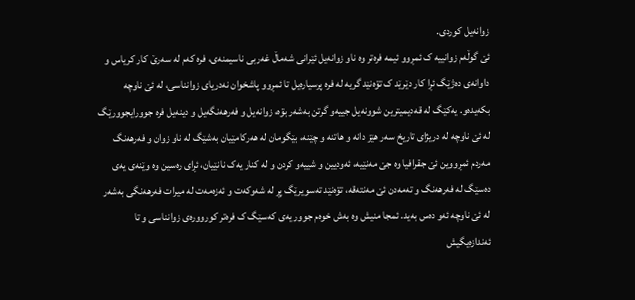زوانەیل کوردی.
ئێ گوڵەم زوانییە ک ئمڕوو ئیمە فرەتر وە ناو زوانەیل ئێرانی شەماڵ غەربی ناسیمنەی، فرە کەم لە سەرێ کار کریاس و داوانەی دەژێگ ئڕا کار دێرێد ک تۊەنێد گریە لە فرە پرسیارەیل تا ئمڕوو پاشخوان نەدریای زوانناسی، لە ئێ ناوچە بکەیدەو. یەکێگ لە قەدیمیترین شوونەیل جییەو گرتن بەشەر بۊە، زوانەیل و فەرھەنگەیل و دینەیل فرە جوورایجوورێگ لە ئێ ناوچە لە دریژای تاریخ سەر ھێز دانە و ھاتنە و چێنە، بێگومان لە ھەرکامێیان بەشێگ لە ناو زوان و فەرھەنگ مەردم ئمڕووین ئێ جقرافیا وە جێ مەنێیە، ئەودیین و شییەو کردن و لە کنار یەک نانێیان، ئڕای رەسین وە وێنەی یەی دەسێگ لە فەرھەنگ و تەمەدن ئێ مەنتەقە، تۊەنێد تەسویرێگ پڕ لە شەوکەت و ئەزەمەت لە میرات فەرھەنگی بەشەر لە ئێ ناوچە ئەو دەس بەید. ئمجا منیش وە بەش خوەم جوور یەی کەسێگ ک فرەتر کوروورەی زوانناسی و تا ئەندازەیگیش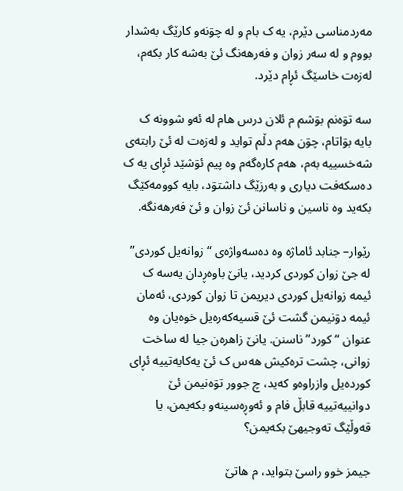مەردمناسی دێرم، یە ک بام و لە چۊنەو کارێگ بەشدار بووم و لە سەر زوان و فەرھەنگ ئێ بەشە کار بکەم، لەزەت خاسێگ ئڕام دێرد.

سە تۊەنم بۊشم م ئلان درس ھام لە ئەو شوونە ک بایە بۊاتام، چۊن ھەم دڵم تواید و لەزەت لە ئێ رابتەی شەخسییە بەم، ھەم کارەگەم وە پیم ئۊشێد ئڕای یە ک دەسکەفت دیاری و بەرزێگ داشتۊد، بایە کوومەکێگ بکەید وە ناسین و ناسانن ئێ زوان و ئێ فەرھەنگە.

رێوار– جنابد ئاماژە وە دەسەواژەی “زوانەیل کوردی” لە جێ زوان کوردی کردید، یانێ باوەڕدان یەسە ک ئیمە زوانەیل کوردی دیریمن تا زوان کوردی، ئەمان ئیمە دۊنیمن گشت ئێ قسیەکەرەیل خوەیان وە عنوان “کورد” ناسنن. یانێ زاھرەن جیا لە ساخت زوانی، چشت ترەکیش ھەس ک ئێ یەکایەتییە ئڕای کوردەیل وازراوەو کەید، چ جوور تۊەنیمن ئێ دوانییەتییە قابڵ فام و ئەوڕەسینەو بکەیمن، یا قەوڵێگ تەوجیھێ بکەیمن؟

جیمز خوو راسێ بتواید، م ھاتێ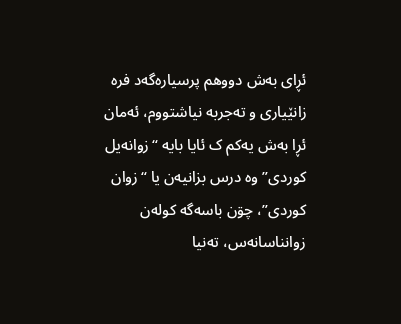ئڕای بەش دووھم پرسیارەگەد فره زانێیاری و تەجربە نیاشتووم، ئەمان ئڕا بەش یەکم ک ئایا بایە “زوانەیل کوردی” وە درس بزانیەن یا “زوان کوردی”، چۊن باسەگە کولەن زوانناسانەس، تەنیا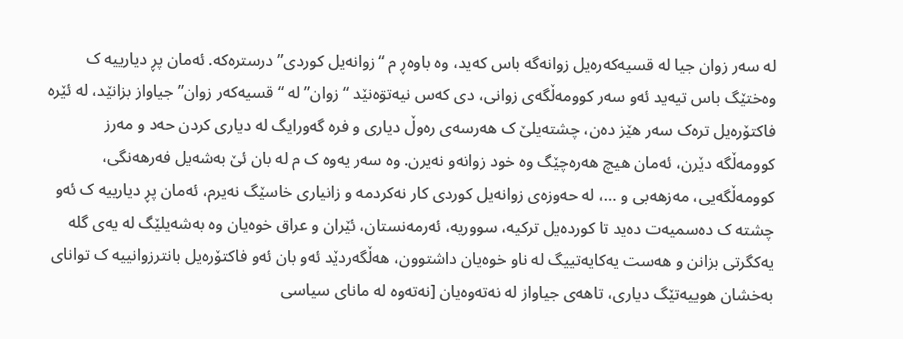لە سەر زوان جیا لە قسیەکەرەیل زوانەگە باس کەید، وە باوەڕ م “زوانەیل کوردی” درسترەکە. ئەمان پڕ دیارییە ک وەختێگ باس تیەید ئەو سەر کوومەڵگەی زوانی، دی کەس نیەتۊەنێد “زوان” لە “قسیەکەر زوان” جیاواز بزانێد، لە ئێرە فاکتۆرەیل ترەک سەر ھێز دەن، چشتەیلێ ک ھەرسەی رەوڵ دیاری و فرە گەورایگ لە دیاری کردن حەد و مەرز کوومەڵگە دێرن، ئەمان ھیچ ھەرەچێگ وە خود زوانەو نەیرن. وە سەر یەوە ک م لە بان ئێ بەشەیل فەرھەنگی، کوومەڵگەیی، مەزھەبی و …، لە حەوزەی زوانەیل کوردی کار نەکردمە و زانیاری خاسێگ نەیرم، ئەمان پڕ دیارییە ک ئەو چشتە ک دەسمیەت دەید تا کوردەیل ترکیە، سووریە، ئەرمەنستان، ئێران و عراق خوەیان وە بەشەیلێگ لە یەی گلە یەکگرتی بزانن و ھەست یەکایەتییگ لە ناو خوەیان داشتوون، ھەڵگەردێد ئەو بان ئەو فاکتۆرەیل بانترزوانییە ک توانای بەخشان ھوییەتێگ دیاری، تاھەی جیاواز لە نەتەوەیان [نەتەوە لە مانای سیاسی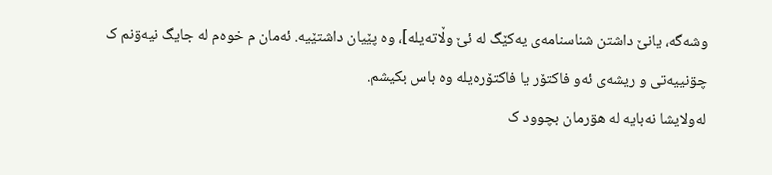وشەگە، یانێ داشتن شناسنامەی یەکێگ لە ئێ وڵاتەیلە]، وە پێیان داشتێیە. ئەمان م خوەم لە جایگ نیەۊنم ک چۊنییەتی و ریشەی ئەو فاکتۆر یا فاکتۆرەیلە وە باس بکیشم.
لەولایشا نەبایە لە ھۊرمان بچوود ک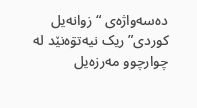دەسەواژەی “زوانەیل کوردی” ریک نیەتۊەنێد لە چوارچوو مەرزەیل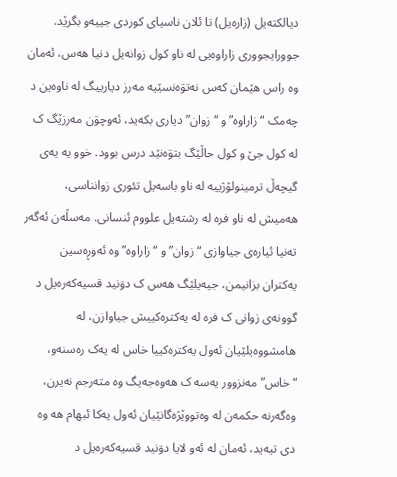دیالکتەیل (زارەیل) تا ئلان ناسیای کوردی جییەو بگرێد. جوورایجووری زاراوەیی لە ناو کول زوانەیل دنیا ھەس، ئەمان وە راس ھێمان کەس نەتۊەنسێیە مەرز دیارییگ لە ناوەین د چەمک “زاراوە” و “زوان” دیاری بکەید، ئەوچۊن مەرزێگ ک لە کول جێ و کول حاڵێگ بتۊەنێد درس بوود. خوو یە یەی گیچەڵ ترمینولۆژییە لە ناو باسەیل تئوری زوانناسی، هەمیش لە ناو فرە لە رشتەیل علووم ئنسانی. مەسڵەن ئەگەر تەنیا ئیارەی جیاوازی “زوان” و “زاراوە” وە ئەوڕەسین یەکتران بزانیمن، جیەیلێگ ھەس ک دۊنید قسیەکەرەیل د گوونەی زوانی ک فرە لە یەکترەکییش جیاوازن، لە ھامشووەیلێیان ئەول یەکترەکییا خاس لە یەک رەسنەو، “خاس” مەنزوور یەسە ک ھەوەجەیگ وە متەرجم نەیرن، وەگەرنە حکمەن لە وەتووێژەگانێیان ئەول یەکا ئبھام ھە وە دی تیەید، ئەمان لە ئەو لایا دۊنید قسیەکەرەیل د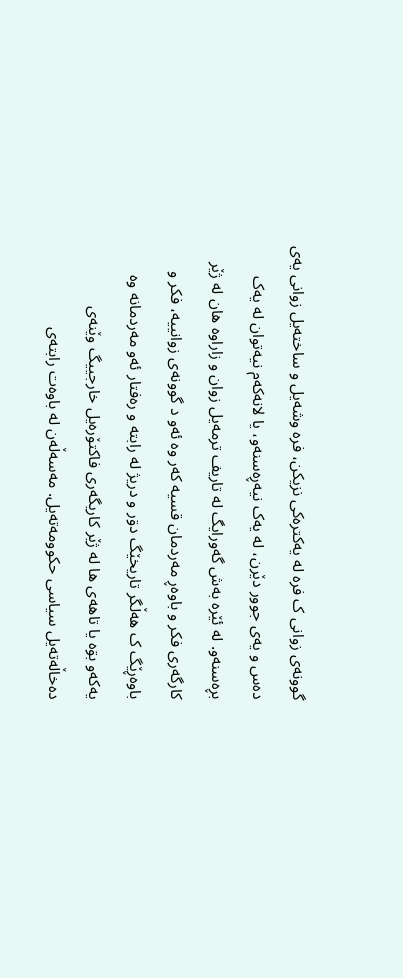گوونەی زوانی ک فرە لە یەکترەکی نزیکن، فرە وشەیل و ساختەیل زوانی یەی دەس و یەی جوور دێرن، لە یەک نیەڕەسنەو، یا لانەکەم نیەتوان لە یەک بڕەسنەو. لە ئێرە بەش گەورایگ لە تاریف ترمەیل زوان و زاراوە ھان لە ژێر کارگەری فکر و باوەڕ مەردمان قسیە کەر وە ئەو د گوونەی زوانییە، فکر و باوەڕێگ ک ھەڵگر تاریخێگ دۊر و دریژ لە رابتە و رەفتار ئەو مەردمانە وە یەکەو بۊە یا تاھەی ھا لە ژێر کاریگەری فاکتۆرەیل خارجییگ وێنەی دەخاڵەتەیل سیاسی حکوومەتەیل. مەسەڵەن لە باوەت رابتەی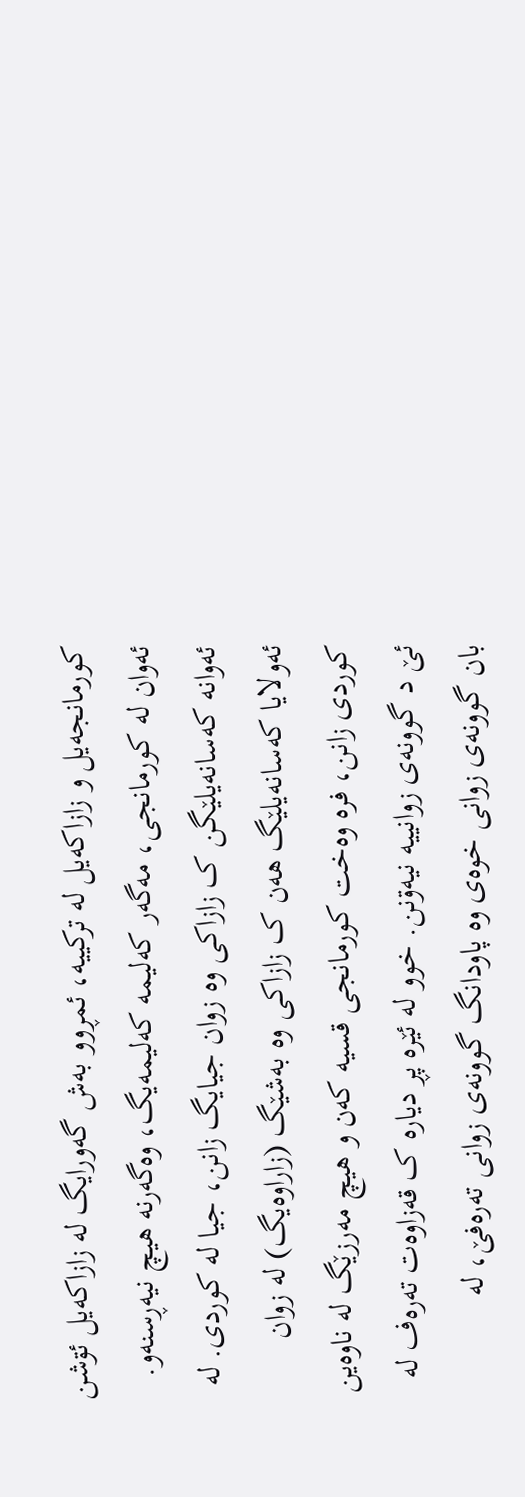کورمانجەیل و زازاکەیل لە ترکییە، ئمڕوو بەش گەورایگ لە زازاکەیل ئۊشن ئەوان لە کورمانجی، مەگەر کەلیمە کەلیمەیگ، وەگەرنە ھیچ نیەڕسنەو. ئەوانە کەسانەیلێگن ک زازاکی وە زوان جیایگ زانن، جیا لە کوردی. لە ئەولایا کەسانەیلێگ ھەن ک زازاکی وە بەشێگ (زاراوەیگ) لە زوان کوردی زانن، فرە وەخت کورمانجی قسیە کەن و ھیچ مەرزێگ لە ناوەین ئێ د گوونەی زوانییە نیەۊنن. خوو لە ئێرە پڕ دیارە ک قەزاوەت تەرەف لە بان گوونەی زوانی خوەی وە پاودانگ گوونەی زوانی تەرەفێ، لە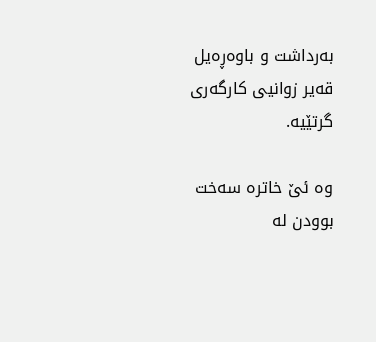بەرداشت و باوەڕەیل قەیر زوانیی کارگەری گرتێیە.

وە ئێ خاترە سەخت بوودن لە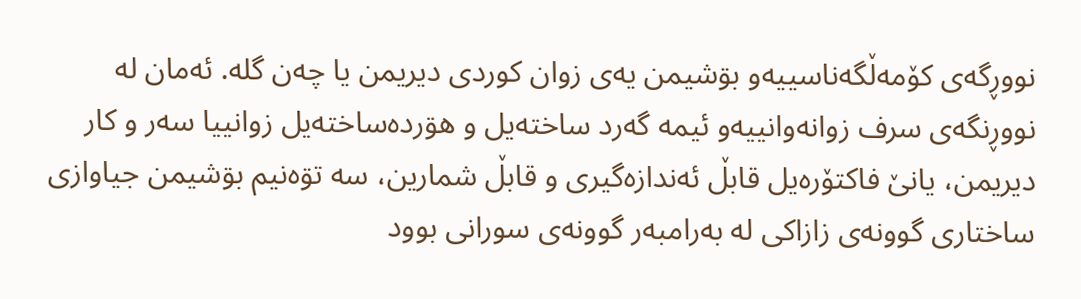نووڕگەی کۆمەڵگەناسییەو بۊشیمن یەی زوان کوردی دیریمن یا چەن گلە. ئەمان لە نووڕنگەی سرف زوانەوانییەو ئیمە گەرد ساختەیل و ھۊردەساختەیل زوانییا سەر و کار دیریمن، یانێ فاکتۆرەیل قابڵ ئەندازەگیری و قابڵ شمارین، سە تۊەنیم بۊشیمن جیاوازی ساختاری گوونەی زازاکی لە بەرامبەر گوونەی سورانی بوود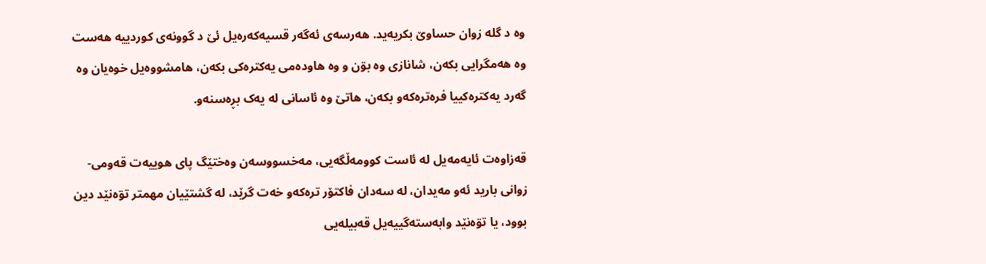وە د گلە زوان حساوێ بکریەید. ھەرسەی ئەگەر قسیەکەرەیل ئێ د گوونەی کوردییە ھەست وە ھەمگرایی بکەن، شانازی وە بۊن و وە ھاودەمی یەکترەکی بکەن، ھامشووەیل خوەیان وە گەرد یەکترەکییا فرەترەکەو بکەن، ھاتێ وە ئاسانی لە یەک بڕەسنەو.

قەزاوەت ئایەمەیل لە ئاست کوومەڵگەیی، مەخسووسەن وەختێگ پای ھوییەت قەومی-زوانی بارید ئەو مەیدان، لە سەدان فاکتۆر ترەکەو خەت گرێد، لە گشتێیان مھمتر تۊەنێد دین بوود، یا تۊەنێد وابەستەگییەیل قەبیلەیی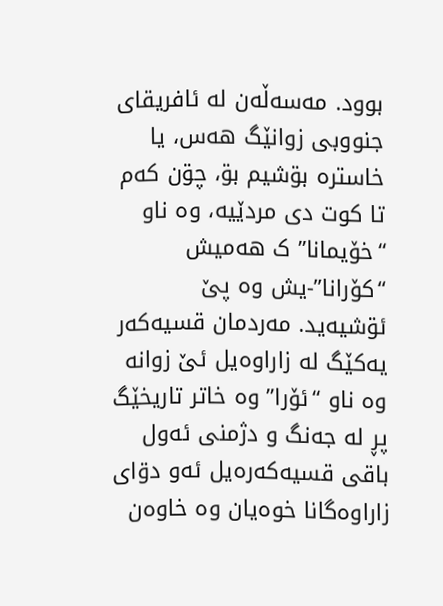بوود. مەسەڵەن لە ئافریقای جنووبی زوانێگ ھەس، یا خاسترە بۊشیم بۊ، چۊن کەم تا کوت دی مردێیە، وە ناو “خۆیمانا” ک هەمیش “کۆرانا”-یش وە پێ ئۊشیەید. مەردمان قسیەکەر یەکێگ لە زاراوەیل ئێ زوانە وە ناو “ئۆرا” وە خاتر تاریخێگ پڕ لە جەنگ و دژمنی ئەول باقی قسیەکەرەیل ئەو دۊای زاراوەگانا خوەیان وە خاوەن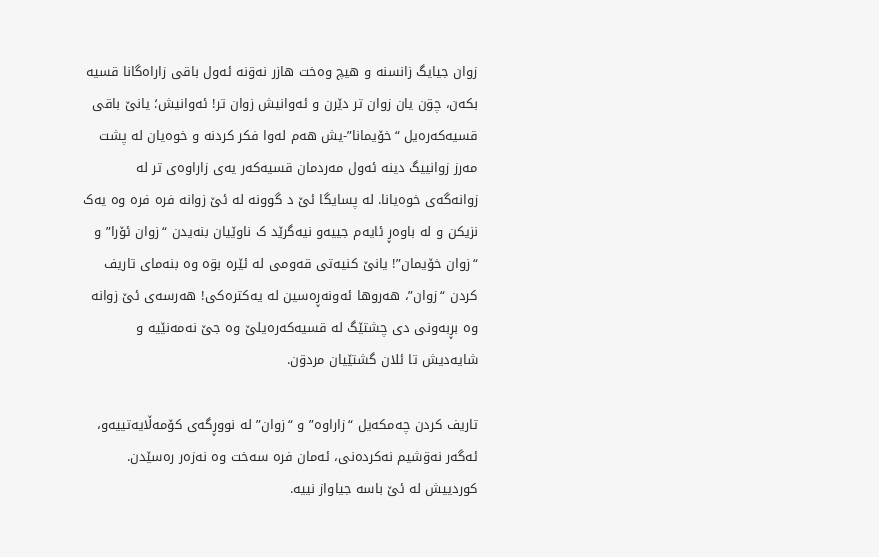زوان جیایگ زانسنە و ھیچ وەخت ھازر نەۊنە ئەول باقی زاراەگانا قسیە بکەن، چۊن یان زوان تر دێرن و ئەوانیش زوان تر! ئەوانیش؛ یانێ باقی قسیەکەرەیل “خۆیمانا”-یش ھەم لەوا فکر کردنە و خوەیان لە پشت مەرز زوانییگ دینە ئەول مەردمان قسیەکەر یەی زاراوەی تر لە زوانەگەی خوەیانا. لە پسایگا ئێ د گوونە لە ئێ زوانە فرە فرە وە یەک نزیکن و لە باوەڕ ئایەم جییەو نیەگرێد ک ناوێیان بنەیدن “زوان ئۆرا” و “زوان خۆیمان”! یانێ کنیەتی قەومی لە ئێرە بۊە وە بنەمای تاریف کردن “زوان”، ھەروھا ئەونەڕەسین لە یەکترەکی! ھەرسەی ئێ زوانە وە بڕبەونی دی چشتێگ لە قسیەکەرەیلێ وە جێ نەمەنێیە و شایەدیش تا ئلان گشتێیان مردۊن.

تاریف کردن چەمکەیل “زاراوە” و “زوان” لە نووڕگەی کۆمەڵایەتییەو، ئەگەر نەۊشیم نەکردەنی، ئەمان فرە سەخت وە نەزەر رەسێدن. کوردییش لە ئێ باسە جیاواز نییە.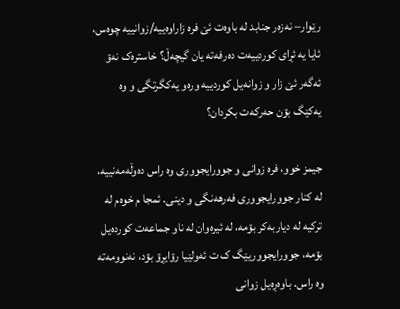رێوار– نەزەر جنابد لە باوەت ئێ فرە زاراوەییە/زوانییە چوەس، ئایا یە ئڕای کوردییەت دەرفەتە یان گیچەڵ؟ خاسترەک نەۊ ئەگەر ئێ زار و زوانەیل کوردییە ورەو یەکگرتگی و وە یەکێگ بۊن حەرکەت بکردان؟

جیمز خوو، فرە زوانی و جوورایجووری وە راس دەوڵەمەنییە، لە کنار جوورایجووری فەرھەنگی و دینی. ئمجا م خوەم لە ترکیە لە دیاربەکر بۊمە، لە ئیرەوان لە ناو جماعەت کوردەیل بۊمە، جوورایجووریێگ ک ت ئەولێیا رۊایڕۊ بۊد، نەنوومەتە وە راس. باوەڕەیل زوانی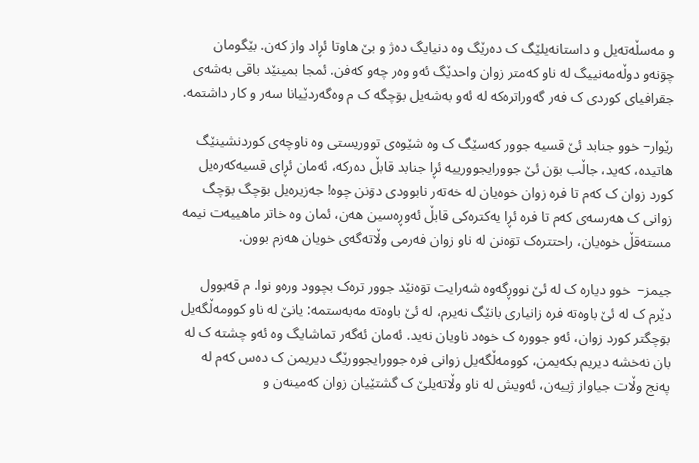و مەسڵەتەیل و داستانەیلێگ ک دەرێگ وە دنیایگ دەژ و بێ ھاوتا ئڕاد واز کەن. بێگومان چۊنەو دوڵەمەنییگ لە ناو کەمتر زوان واحدێگ ئەو وەر چەو کەفن. ئمجا بمینێد باقی بەشەی جقرافیای کوردی ک فەر گەوراترەکە لە ئەو بەشەیل بۊچگە ک م وەگەردێیانا سەر و کار داشتمە.

رێوار– خوو جنابد ئێ قسیە جوور کەسێگ ک وە شێوەی تووریستی وە ناوچەی کوردنشینێگ ھاتیدە، کەید، جاڵب بۊن ئێ جوورایجوورییە ئڕا جنابد قابڵ دەرکە، ئەمان ئڕای قسیەکەرەیل کورد زوان ک کەم تا فرە زوان خوەیان لە خەتەر نابوودی دۊنن چوە! جەزیرەیل بۊچگ بۊچگ زوانی ک ھەرسەی کەم تا فرە ئڕا یەکترەکی قابڵ ئەوڕەسین ھەن، ئمان وە خاتر ماھییەت نیمە مستەقڵ خوەیان، راحتترەک تۊەنن لە ناو زوان فەرمی وڵاتەگەی خویان ھەزم بوون.

جیمز–  خوو دیارە ک لە ئێ نووڕگەوە شەرایت تۊەنێد جوور ترەک بچوود ورەو نوا. م قەبوول دێرم ک لە ئێ باوەتە فرە زانیاری بانێگ نەیرم، لە ئێ باوەتە مەبەستمە: یانێ لە ناو کوومەڵگەیل بۊچگتر کورد زوان، ئەو جوورە ک خوەد ناویان نەید. ئەمان ئەگەر تماشایگ وە ئەو چشتە ک لە بان نەخشە دیریم بکەیمن، کوومەڵگەیل زوانی فرە جوورایجوورێگ دیریمن ک دەس کەم لە پەنج وڵات جیاواز ژییەن، ئەویش لە ناو وڵاتەیلێ ک گشتێیان زوان کەمینەن و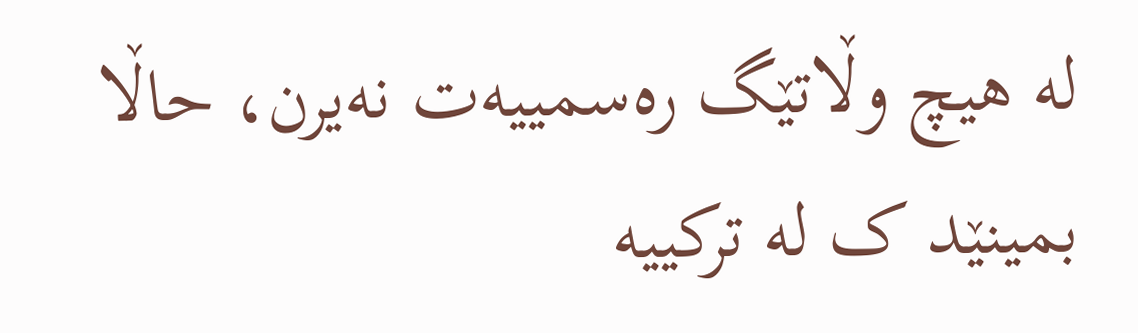لە ھیچ وڵاتێگ رەسمییەت نەیرن، حاڵا بمینێد ک لە ترکییە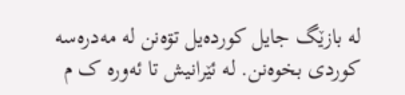لە بازێگ جایل کوردەیل تۊەنن لە مەدرەسە کوردی بخوەنن. لە ئێرانیش تا ئەورە ک م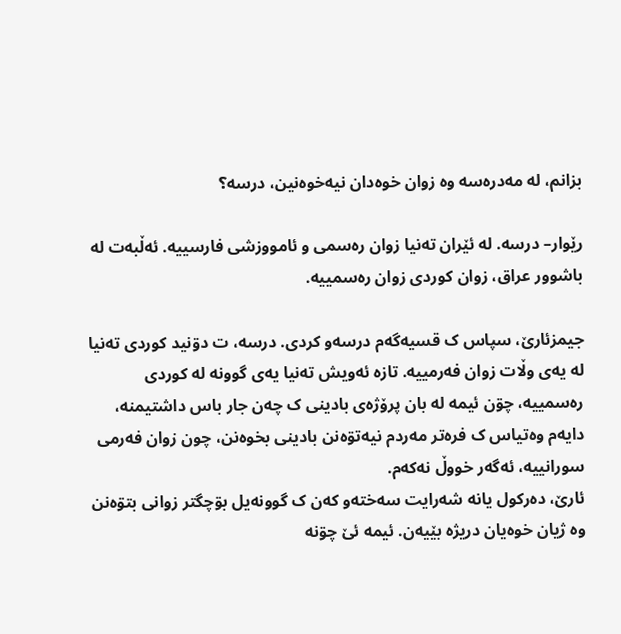بزانم، لە مەدرەسە وە زوان خوەدان نیەخوەنین، درسە؟

رێوار– درسە. لە ئێران تەنیا زوان رەسمی و ئامووزشی فارسییە. ئەڵبەت لە باشوور عراق، زوان کوردی زوان رەسمییە.

جیمزئارێ، سپاس ک قسیەگەم درسەو کردی. درسە، ت دۊنید کوردی تەنیا لە یەی وڵات زوان فەرمییە. تازە ئەویش تەنیا یەی گوونە لە کوردی رەسمییە، چۊن ئیمە لە بان پرۆژەی بادینی ک چەن جار باس داشتیمنە، دایەم وەتیاس ک فرەتر مەردم نیەتۊەنن بادینی بخوەنن، چون زوان فەرمی سورانییە، ئەگەر خووڵ نەکەم.
ئارێ، دەرکول یانە شەرایت سەختەو کەن ک گوونەیل بۊچگتر زوانی بتۊەنن وە ژیان خوەیان دریژە بێیەن. ئیمە ئێ چۊنە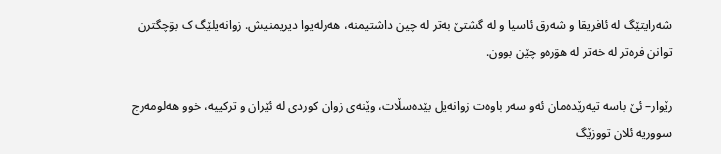شەرایتێگ لە ئافریقا و شەرق ئاسیا و لە گشتێ بەتر لە چین داشتیمنە، ھەرلەیوا دیریمنیش. زوانەیلێگ ک بۊچگترن توانن فرەتر لە خەتر لە ھۊرەو چێن بوون.

رێوار– ئێ باسە تیەرێدەمان ئەو سەر باوەت زوانەیل بێدەسڵات، وێنەی زوان کوردی لە ئێران و ترکییە، خوو هەلومەرج سووریە ئلان تووزێگ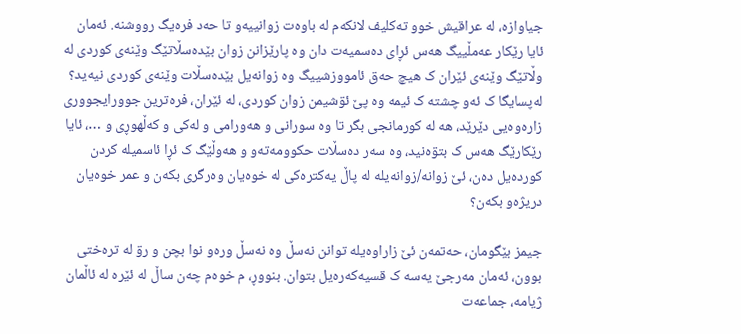جیاوازە، لە عراقیش خوو تەکلیف لانکەم لە باوەت زوانییەو تا حەد فرەیگ رووشنە. ئەمان ئایا رێکار عەمڵییگ ھەس ئڕای دەسمیەت دان وە پارێزانن زوان بێدەسڵاتێگ وێنەی کوردی لە وڵاتێگ وێنەی ئێران ک ھیچ حەق ئامووزشییگ وە زوانەیل بێدەسڵات وێنەی کوردی نیەید؟ لەپسایگا ک ئەو چشتە ک ئیمە وە پێ ئۊشیمن زوان کوردی، لە ئێران، فرەترین جوورایجووری زارەوەیی دێرێد، ھە لە کورمانجی بگر تا وە سورانی و ھەورامی و لەکی و کەڵھوڕی و …، ئایا رێکارێگ ھەس ک بتۊەنید، وە سەر دەسڵات حکوومەتەو و ھەوڵێگ ک ئڕا ئاسمیلە کردن کوردەیل دەن، ئێ زوانە/زوانەیلە لە پاڵ یەکترەکی لە خوەیان وەرگری بکەن و عمر خوەیان دریژەو بکەن؟

جیمز بێگومان، حەتمەن ئێ زاراوەیلە توانن نەسڵ وە نەسڵ ورەو نوا بچن و رۊ لە ترەختی بوون، ئەمان مەرجێ یەسە ک قسیەکەرەیل بتوان. بنووڕ، م خوەم چەن ساڵ لە ئێرە لە ئاڵمان ژیامە، جماعەت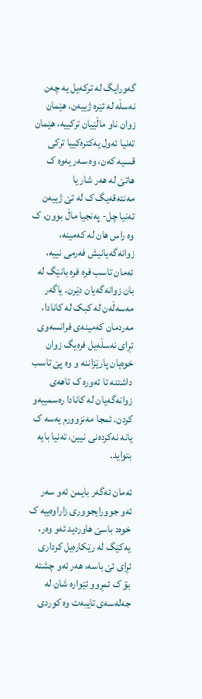گەورایگ لە ترکەیل یە چەن نەسڵە لە ئێرە ژییەن، ھێمان زوان ناو ماڵێیان ترکییە، ھێمان تەنیا ئەول یەکترەکییا ترکی قسیە کەن، وە سەر یەوە ک ھاتێ لە ھەر شار یا مەنتەقەیگ ک لە تێ ژییەن تەنیا چل- پەنجیا ماڵ بوون، ک وە راس ھان لە کەمینە، زوانەگەیانیش فەرمی نییە، ئەمان تاسب فرە فرە بانێگ لە بان زوانەگەیان دێرن. یاگەر مەسەڵەن لە کبک لە کانادا، مەردمان کەمینەی فرانسەوی ئڕای نەسڵەیل فرەیگ زوان خوەیان پارێزاننە و وە پێ تاسب داشتنە تا ئەورە ک تاھەی زوانەگەیان لە کانادا رەسمییەو کردن. ئمجا مەنزوورم یەسە ک یانە نەکردەنی نیین، تەنیا بایە بتواید.

ئەمان ئەگەر بایمن ئەو سەر ئەو جوورایجووری زاراوەییە ک خوەد باسێ ھاوردید ئەو وەر، یەکێگ لە رێکارەیل کرداری ئڕای ئێ باسە، ھەر ئەو چشتە بۊ ک ئمڕوو ئێوارە شان لە جەلەسەی تایبەت وە کوردی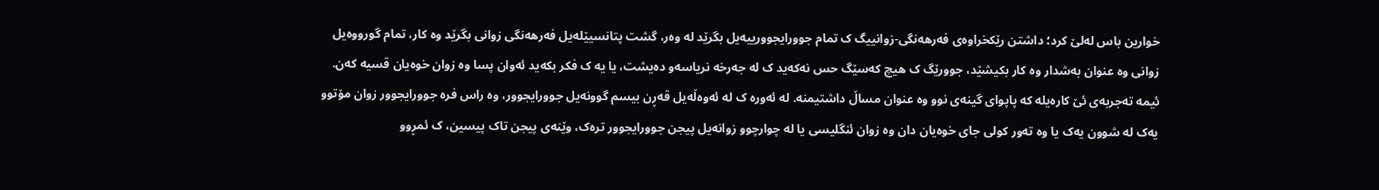خوارین باس لەلێ کرد؛ داشتن رێکخراوەی فەرھەنگی-زوانییگ ک تمام جوورایجوورییەیل بگرێد لە وەر، گشت پتانسیێلەیل فەرھەنگی زوانی بگرێد وە کار، تمام گورووەیل زوانی وە عنوان بەشدار وە کار بکیشێد، جوورێگ ک ھیچ کەسێگ حس نەکەید ک لە جەرخە نریاسەو دەیشت، یا یە ک فکر بکەید ئەوان پسا وە زوان خوەیان قسیە کەن. ئیمە تەجربەی ئێ کارەیلە کە پاپوای گینەی نوو وە عنوان مساڵ داشتیمنە. لە ئەورە ک لە ئەوەڵەیل قەڕن بیسم گوونەیل جوورایجوور، وە راس فرە جوورایجوور زوان مۆتوو یەک لە شوون یەک یا وە تەور کولی جای خوەیان دان وە زوان ئنگلیسی یا لە چوارچوو زوانەیل پیجن جوورایجوور ترەک، وێنەی پیجن تاک پیسین، ک ئمڕوو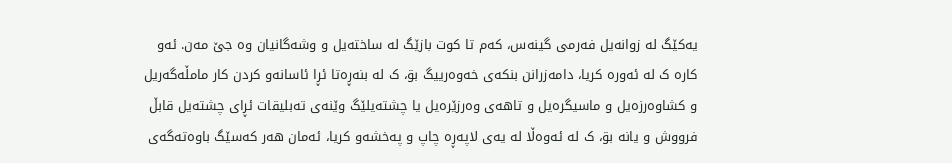یەکێگ لە زوانەیل فەرمی گینەس، کەم تا کوت بازێگ لە ساختەیل و وشەگانیان وە جێ مەن. ئەو کارە ک لە ئەورە کریا، دامەزرانن بنکەی خەوەرییگ بۊ، ک لە بنەڕەتا ئڕا ئاسانەو کردن کار مامڵەگەریل و کشاوەرزەیل و ماسیگرەیل و تاھەی وەرزێرەیل یا چشتەیلێگ وێنەی تەبلیقات ئڕای چشتەیل قابڵ فرووش و یانە بۊ، ک لە ئەوەڵا لە یەی لاپەڕە چاپ و پەخشەو کریا، ئەمان ھەر کەسێگ باوەتەگەی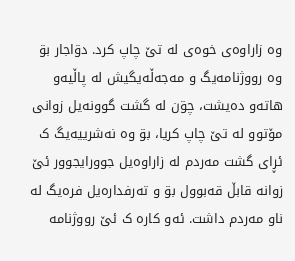وە زاراوەی خوەی لە تێ چاپ کرد. دۊاجار بۊ وە رووژنامەیگ و مەجەڵەیگیش لە پاڵیەو ھاتەو دەیشت، چۊن لە گشت گوونەیل زوانی مۆتوو لە تێ چاپ کریا، بۊ وە نەشرییەیگ ک ئڕای گشت مەردم لە زاراوەیل جوورایجوور ئێ زوانە قابڵ قەبوول بۊ و تەرفدارەیل فرەیگ لە ناو مەردم داشت. ئەو کارە ک ئێ رووژنامە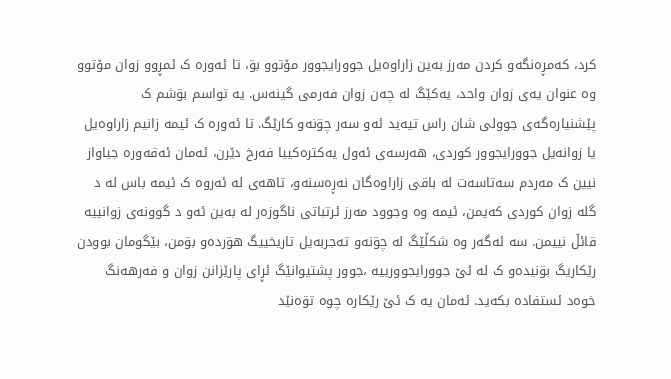کرد، کەمڕەنگەو کردن مەرز بەین زاراوەیل جوورایجوور مۆتوو بۊ، تا ئەورە ک ئمڕوو زوان مۆتوو وە عنوان یەی زوان واحد، یەکێگ لە چەن زوان فەرمی گینەس. یە تواسم بۊشم ک پێشنیارەگەی جوولی شان راس تیەید ئەو سەر چۊنەو کارێگ. تا ئەورە ک ئیمە زانیم زاراوەیل یا زوانەیل جوورایجوور کوردی، ھەرسەی ئەول یەکترەکییا فەرخ دێرن، ئەمان ئەقەورە جیاواز نیین ک مەردم سەتاسەت لە باقی زاراوەگان نەڕەسنەو، تاھەی لە ئەروە ک ئیمە باس لە د گلە زوان کوردی کەیمن، ئیمە وە وجوود مەرز ئرتباتی ناگوزەر لە بەین ئەو د گوونەی زوانییە قائڵ نییمن. سە ئەگەر وە شکڵێگ لە چۊنەو تەجربەیل تاریخییگ ھۊردەو بۊمن، بێگومان بوودن رێکاریگ بۊنیدەو ک لە ئێ جوورایجوورییە ،جوور پشتیوانێگ ئڕای پارێزانن زوان و فەرھەنگ خوەد ئستفادە بکەید. ئەمان یە ک ئێ رێکارە چوە تۊەنێد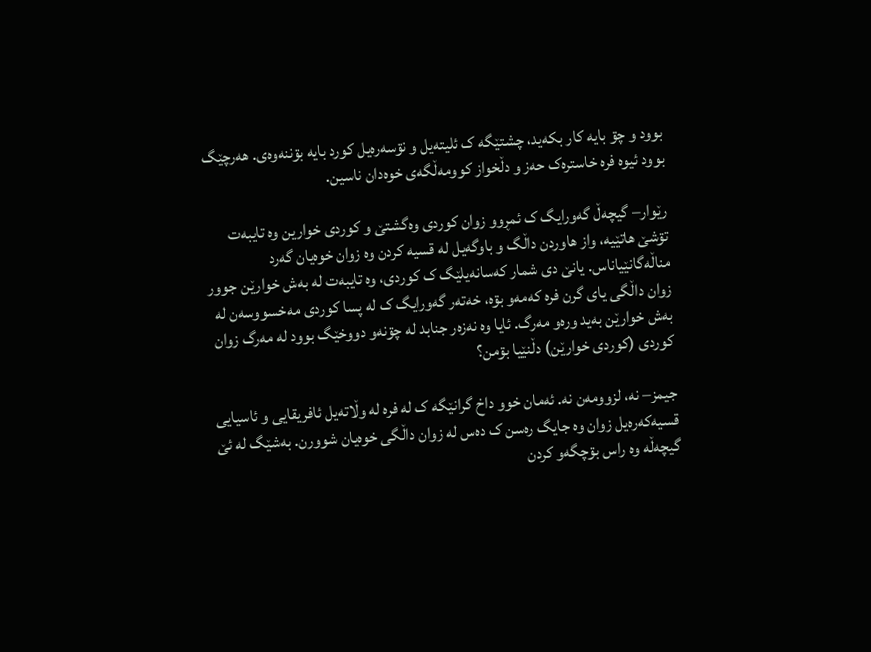بوود و چۊ بایە کار بکەید، چشتێگە ک ئلیتەیل و نۊسەرەیل کورد بایە بۊننەوەی. ھەرچێگ بوود ئیوە فرە خاسترەک حەز و دڵخواز کوومەڵگەی خوەدان ناسین.

رێوار– گیچەڵ گەورایگ ک ئمڕوو زوان کوردی وەگشتێ و کوردی خوارین وە تایبەت تۊشێ ھاتێیە، واز ھاوردن داڵگ و باوگەیل لە قسیە کردن وە زوان خوەیان گەرد مناڵەگانێیاناس. یانێ دی شمار کەسانەیلێگ ک کوردی، وە تایبەت لە بەش خوارێن جوور زوان داڵگی یای گرن فرە کەمەو بۊە، خەتەر گەورایگ ک لە پسا کوردی مەخسووسەن لە بەش خوارێن بەید ورەو مەرگ. ئایا وە نەزەر جنابد لە چۊنەو دووخێگ بوود لە مەرگ زوان کوردی (کوردی خوارێن) دڵنێیا بۊمن؟

جیمز– نە، لزوومەن نە. ئەمان خوو داخ گرانێگە ک لە فرە لە وڵاتەیل ئافریقایی و ئاسیایی قسیەکەرەیل زوان وە جایگ رەسن ک دەس لە زوان داڵگی خوەیان شوورن. بەشێگ لە ئێ گیچەڵە وە راس بۊچگەو کردن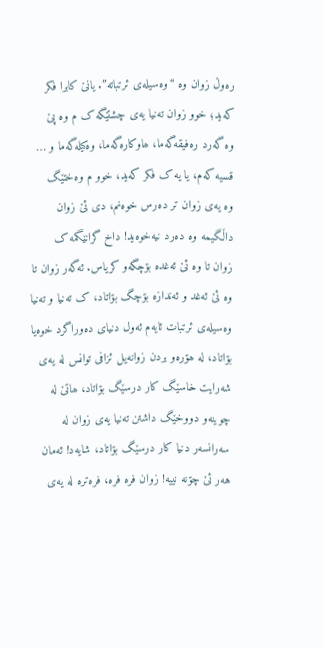رەوڵ زوان وە “وەسیلەی ئرتباتە”. یانێ کابرا فکر کەید؛ خوو زوان تەنیا یەی چشتێگە ک م وە پێ وە گەرد رەفیقەگەما، ھاوکارەگەما، وەکیلەگەما و … قسیە کەم، یا یە ک فکر کەید، خوو م وەختێگ وە یەی زوان تر دەرس خوەنم، دی ئێ زوان داڵگیمە وە دەرد نیەخوەید! داخ گرانێگمە ک زوان تا وە ئێ ئەغدە بۊچگەو کریاس. ئەگەر زوان تا وە ئێ ئەغد و ئەندازە بۊچگ بۊاتاد، ک تەنیا و تەنیا وەسیلەی ئرتبات ئایەم ئەول دنیای دەوراگرد خوەیا بۊاتاد، لە ھۊرەو بردن زوانەیل ئزافی توانس لە یەی شەرایت خاسێگ کار درسێگ بۊاتاد، ھاتێ لە چوینەو دووخێگ داشتن تەنیا یەی زوان لە سەرانسەر دنیا کار درسێگ بۊاتاد، شایەد! ئەمان هەر ئێ چۊنە نییە! زوان فرە فرە، فرەترە لە یەی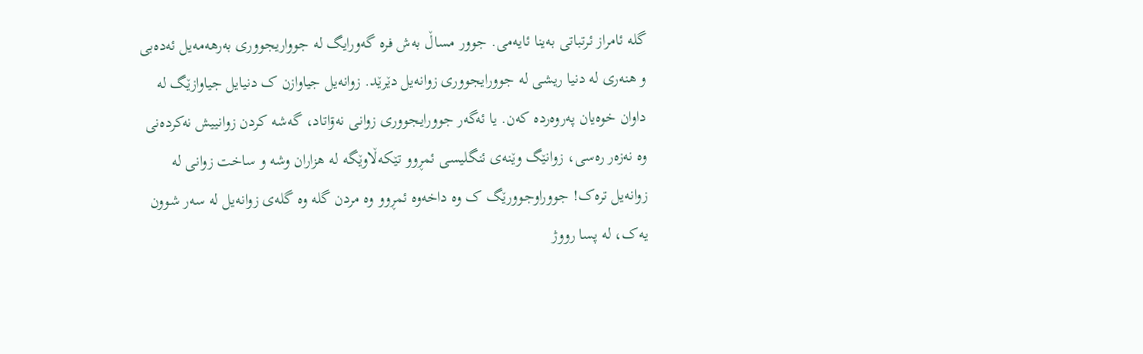گلە ئامراز ئرتباتی بەینا ئایەمی. جوور مساڵ بەش فرە گەورایگ لە جوواریجووری بەرھەمەیل ئەدەبی و ھنەری لە دنیا ریشی لە جوورایجووری زوانەیل دێرێد. زوانەیل جیاوازن ک دنیایل جیاوازێگ لە داوان خوەیان پەروەردە کەن. یا ئەگەر جوورایجووری زوانی نەۊاتاد، گەشە کردن زوانییش نەکردەنی وە نەزەر رەسی، زوانێگ وێنەی ئنگلیسی ئمڕوو تێکەڵاوێگە لە ھزاران وشە و ساخت زوانی لە زوانەیل ترەک! جووراوجوورێگ ک وە داخەوە ئمڕوو وە مردن گلە وە گلەی زوانەیل لە سەر شوون یەک، لە پسا رووژ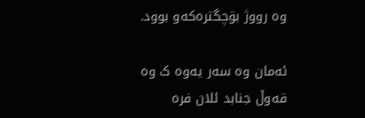وە رووژ بۊچگترەکەو بوود.

ئەمان وە سەر یەوە ک وە قەوڵ جنابد ئلان فرە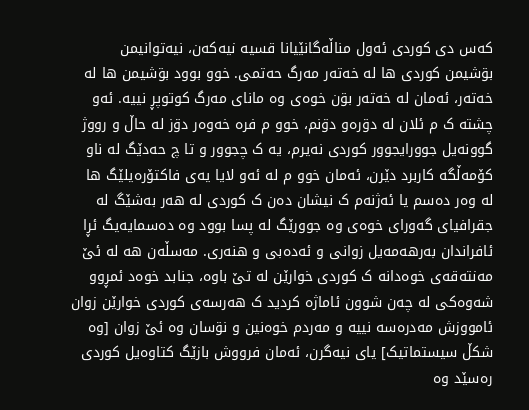کەس دی کوردی ئەول مناڵەگانێیانا قسیە نیەکەن، نیەتوانیمن بۊشیمن کوردی ھا لە خەتەر مەرگ حەتمی. خوو بوود بۊشیمن ھا لە خەتەر، ئەمان لە خەتەر بۊن خوەی وە مانای مەرگ کوتوپڕ نییە. ئەو چشتە ک م ئلان لە دۊرەو دۊنم، خوو م فرە خەوەر دۊز لە حاڵ و رووژ گوونەیل جوورایجوور کوردی نەیرم، یە ک چجوور و تا چ حەدێگ لە ناو کۆمەڵگە کاربرد دێرن، ئەمان خوو م لە ئەو لایا یەی فاکتۆرەیلێگ ھا لە وەر دەسم یا ئەژنەم ک نیشان دەن ک کوردی لە ھەر بەشێگ لە جقرافیای گەورای خوەی وە جوورێگ لە پسا بوود وە دەسمایەیگ ئڕا ئافراندان بەرھەمەیل زوانی و ئەدەبی و ھنەری. مەسڵەن ھە لە ئێ مەنتەقەی خوەدانە ک کوردی خوارێن لە تێ باوە، جنابد خوەد ئمڕوو شەوەکی لە چەن شوون ئاماژە کردید ک ھەرسەی کوردی خوارێن زوان ئامووزش مەدرەسە نییە و مەردم خوەنین و نۊسان وە ئێ زوان [وە شکڵ سیستماتیک] یای نیەگرن، ئەمان فرووش بازێگ کتاوەیل کوردی رەسێد وە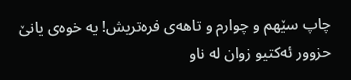چاپ سێھم و چوارم و تاھەی فرەتریش! یە خوەی یانێ حزوور ئەکتیو زوان لە ناو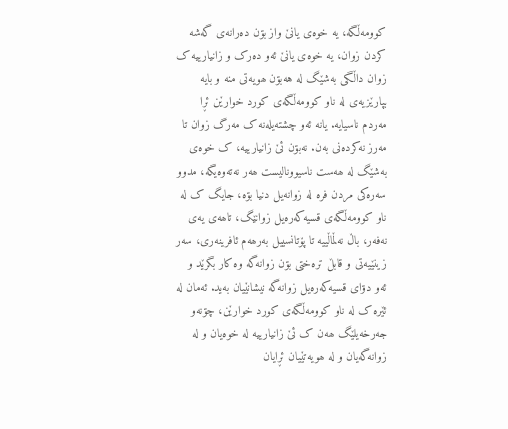کوومەڵگە، یە خوەی یانێ واز بۊن دەرانەی گەشە کردن زوان، یە خوەی یانێ ئەو دەرک و زانیارییە ک زوان داڵگی بەشێگ لە هەبۊن ھویەتی منە و بایە بپارێزیەی لە ناو کوومەڵگەی کورد خوارێن ئڕا مەردم ناسیایە. یانە ئەو چشتەیلەنە ک مەرگ زوان تا مەرز نەکردەنی بەن. نەبۊن ئێ زانیارییە، ک خوەی بەشێگ لە ھەست ناسیوونالیست ھەر نەتەوەیگە، مدوو سەرەکی مردن فرە لە زوانەیل دنیا بۊە، جایگ ک لە ناو کوومەڵگەی قسیەکەرەیل زوانێگ، تاھەی یەی نەفەر، باڵ نەڵماڵییە تا پۆتانسییل بەرھەم ئافرینەری، سەر زینێیەتی و قابڵ ترەختی بۊن زوانەگە وە کار بگرێد و ئەو دۊای قسیەکەرەیل زوانەگە نیشانێیان بەید. ئەمان لە ئێرە ک لە ناو کوومەڵگەی کورد خوارێن، چۊنەو جەرخەیلێگ ھەن ک ئێ زانیارییە لە خوەیان و لە زوانەگەیان و لە ھویەتێیان ئڕایان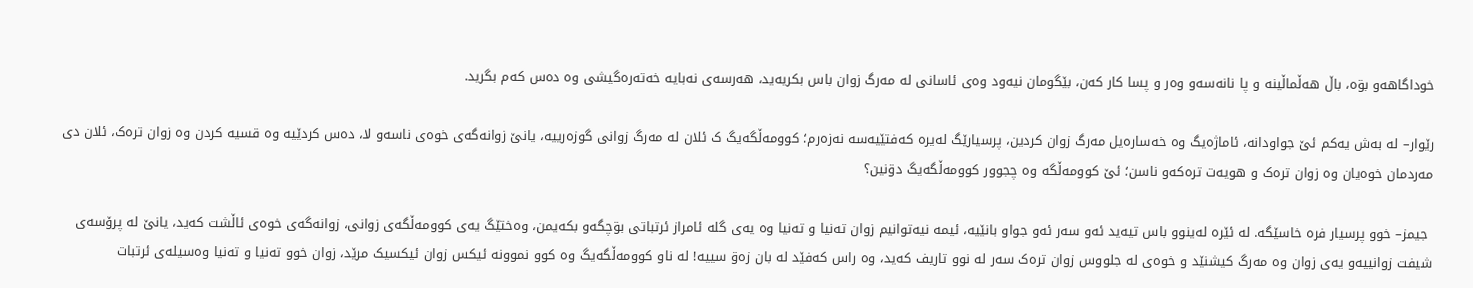خوداگاھەو بۊە، باڵ ھەڵماڵینە و پا نانەسەو وەر و پسا کار کەن، بێگومان نیەود وەی ئاسانی لە مەرگ زوان باس بکریەید، ھەرسەی نەبایە خەتەرەگیشی وە دەس کەم بگرید.

رێوار– لە بەش یەکم ئێ جواودانە، ئاماژەیگ وە خەسارەیل مەرگ زوان کردین، پرسیارێگ لەیرە کەفتێیەسە نەزەرم؛ کوومەڵگەیگ ک ئلان لە مەرگ زوانی گوزەرییە، یانێ زوانەگەی خوەی ناسەو لا، دەس کردێیە وە قسیە کردن وە زوان ترەک، ئلان دی مەردمان خوەیان وە زوان ترەک و ھویەت ترەکەو ناسن؛ ئێ کوومەڵگە وە چجوور کوومەڵگەیگ دۊنین؟

 جیمز– خوو پرسیار فرە خاسێگە. لە ئێرە لەینوو باس تیەید ئەو سەر ئەو جواو بانێیە، ئیمە نیەتوانیم زوان تەنیا و تەنیا وە یەی گلە ئامراز ئرتباتی بۊچگەو بکەیمن، وەختێگ یەی کوومەڵگەی زوانی، زوانەگەی خوەی ئاڵشت کەید، یانێ لە پرۆسەی شیفت زوانییەو یەی زوان وە مەرگ کیشنێد و خوەی لە جلووس زوان ترەک سەر لە نوو تاریف کەید، وە راس کەفێد لە بان زەۊ سییە! لە ناو کوومەڵگەیگ وە کوو نموونە ئیکس زوان ئیکسیک مرێد، زوان خوو تەنیا و تەنیا وەسیلەی ئرتبات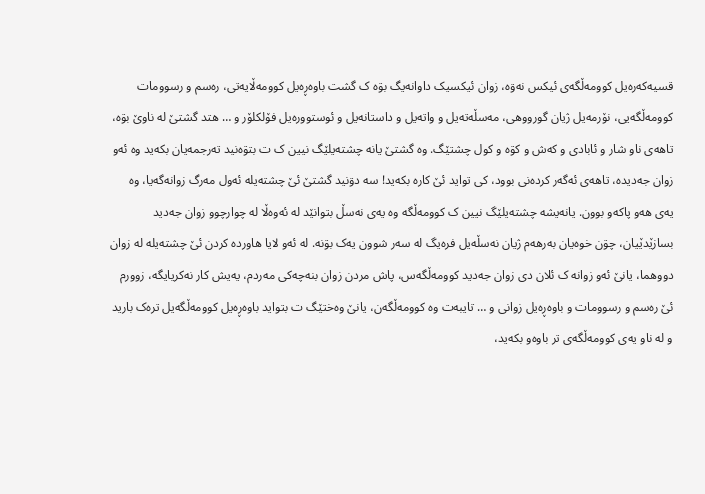قسیەکەرەیل کوومەڵگەی ئیکس نەۊە، زوان ئیکسیک داوانەیگ بۊە ک گشت باوەڕەیل کوومەڵایەتی، رەسم و رسوومات کوومەڵگەیی، نۆرمەیل ژیان گورووھی، مەسڵەتەیل و واتەیل و داستانەیل و ئوستوورەیل فۆلکلۆر و … ھتد گشتێ لە ناوێ بۊە، تاھەی ناو شار و ئابادی و کەش و کۊە و کول چشتێگ. وە گشتێ یانە چشتەیلێگ نیین ک ت بتۊەنید تەرجمەیان بکەید وە ئەو زوان جەدیدە، تاھەی ئەگەر کردەنی بوود، کی تواید ئێ کارە بکەید! سە دۊنید گشتێ ئێ چشتەیلە ئەول مەرگ زوانەگەیا، وە یەی ھەو پاکەو بوون. یانەیشە چشتەیلێگ نیین ک کوومەڵگە وە یەی نەسڵ بتوانێد لە ئەوەڵا لە چوارچوو زوان جەدید بسازێدێیان، چۊن خوەیان بەرھەم ژیان نەسڵەیل فرەیگ لە سەر شوون یەک بۊنە. لە ئەو لایا ھاوردە کردن ئێ چشتەیلە لە زوان دووھما، یانێ ئەو زوانە ک ئلان دی زوان جەدید کوومەڵگەس، پاش مردن زوان بنەچەکی مەردم، یەیش کار نەکریایگە، زوورم ئێ رەسم و رسوومات و باوەڕەیل زوانی و … تایبەت وە کوومەڵگەن، یانێ وەختێگ ت بتواید باوەڕەیل کوومەڵگەیل ترەک بارید و لە ناو یەی کوومەڵگەی تر باوەو بکەید،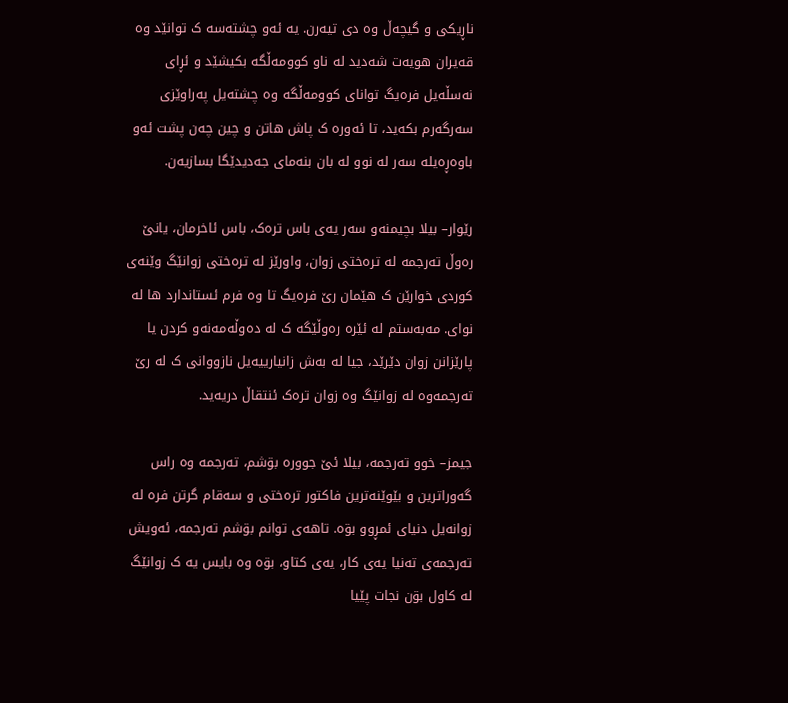ناڕیکی و گیچەڵ وە دی تیەرن. یە ئەو چشتەسە ک توانێد وە قەیران ھویەت شەدید لە ناو کوومەڵگە بکیشێد و ئڕای نەسڵەیل فرەیگ توانای کوومەڵگە وە چشتەیل پەراوێزی سەرگەرم بکەید، تا ئەورە ک پاش ھاتن و چین چەن پشت ئەو باوەڕەیلە سەر لە نوو لە بان بنەمای جەدیدێگا بسازیەن.

رێوار– بیلا بچیمنەو سەر یەی باس ترەک، باس ئاخرمان، یانێ رەوڵ تەرجمە لە ترەختی زوان، واورێز لە ترەختی زوانێگ وێنەی کوردی خوارێن ک ھێمان رێ فرەیگ تا وە فرم ئستاندارد ھا لە نوای. مەبەستم لە ئێرە رەوڵێگە ک لە دەوڵەمەنەو کردن یا پارێزانن زوان دێرێد، جیا لە بەش زانیارییەیل نازووانی ک لە رێ تەرجمەوە لە زوانێگ وە زوان ترەک ئنتقاڵ دریەید.

جیمز– خوو تەرجمە، بیلا ئێ جوورە بۊشم، تەرجمە وە راس گەوراترین و بێوێنەترین فاکتور ترەختی و سەقام گرتن فرە لە زوانەیل دنیای ئمڕوو بۊە. تاھەی توانم بۊشم تەرجمە، ئەویش تەرجمەی تەنیا یەی کار، یەی کتاو، بۊە وە بایس یە ک زوانێگ لە کاول بۊن نجات پێیا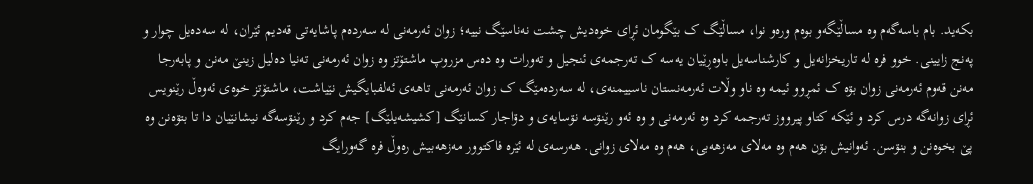بکەید. بام باسەگەم وە مساڵێگەو بوەم ورەو نوا، مساڵێگ ک بێگومان ئڕای خوەدیش چشت نەناسێگ نییە؛ زوان ئەرمەنی لە سەردەم پاشایەتی قەدیم ئێران، لە سەدەیل چوار و پەنج زایینی. خوو فرە لە تاریخزانەیل و کارشناسەیل باوەڕێیان یەسە ک تەرجمەی ئنجیل و تەورات وە دەس مزروپ ماشتۆتز وە زوان ئەرمەنی تەنیا دەلیل زینێ مەنن و پابەرجا مەنن قەوم ئەرمەنی زوان بۊە ک ئمڕوو ئیمە وە ناو وڵات ئەرمەنستان ناسییمنەی، لە سەردەمێگ ک زوان ئەرمەنی تاھەی ئەلفبایگیش نێیاشت، ماشتۆتز خوەی ئەوەڵ رێنویس ئڕای زوانەگە درس کرد و ئێکە کتاو پیرووز تەرجمە کرد وە ئەرمەنی و وە ئەو رێنۊسە نۊسایەی و دۊاجار کسانێگ [کشیشەیلێگ] جەم کرد و رێنۊسەگە نیشانێیان دا تا بتۊەنن وە پێ بخوەنن و بنۊسن. ئەوانیش بۊن ھەم وە مەلای مەزھەبی، ھەم وە مەلای زوانی. ھەرسەی لە ئێرە فاکتوور مەزھەبیش رەوڵ فرە گەورایگ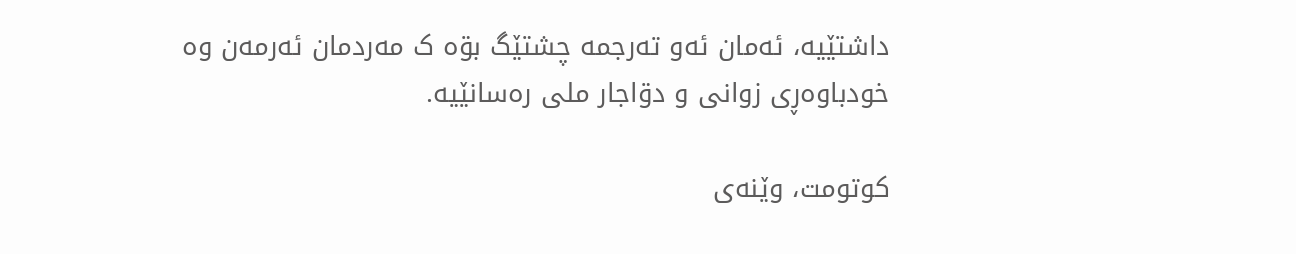داشتێیە، ئەمان ئەو تەرجمە چشتێگ بۊە ک مەردمان ئەرمەن وە خودباوەڕی زوانی و دۊاجار ملی رەسانێیە.

کوتومت، وێنەی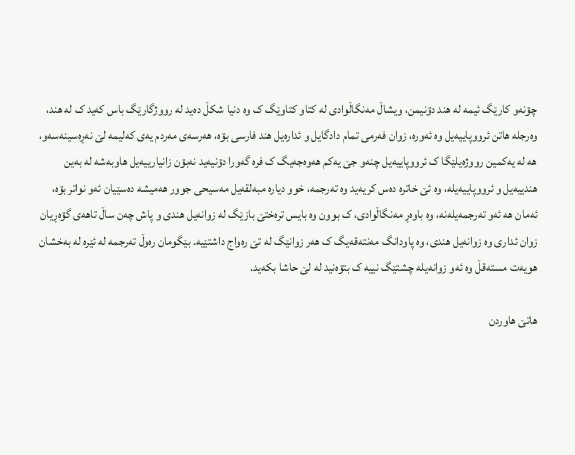چۊنەو کارێگ ئیمە لە ھند دۊنیمن، ویشاڵ مەنگاڵوادی لە کتاو کتاوێگ ک وە دنیا شکڵ دەید لە رووژگارێگ باس کەید ک لە ھند، وەرجلە ھاتن ئرووپاییەیل وە ئەورە، زوان فەرمی تمام دادگایل و ئدارەیل ھند فارسی بۊە، ھەرسەی مەردم یەی کەلیمە لێ نەڕەسینەسەو، ھە لە یەکمین رووژەیلێگا ک ئرووپاییەیل چنەو جێ یەکم ھەوەجەیگ ک فرە گەورا دۊنیەید نەبۊن زانیارییەیل ھاوبەشە لە بەین ھندییەیل و ئرووپاییەیلە، وە ئێ خاترە دەس کریەید وە تەرجمە، خوو دیارە مبەلقەیل مەسیحی جوور ھەمیشە دەسێیان ئەو نواتر بۊە، ئەمان ھە ئەو تەرجمەیلەنە، وە باوەڕ مەنگاڵوادی، ک بوون وە بایس ترەختێ بازێگ لە زوانەیل ھندی و پاش چەن ساڵ تاھەی گۊەڕیان زوان ئداری وە زوانەیل ھندی، وە پاودانگ مەنتەقەیگ ک ھەر زوانێگ لە تێ رەواج داشتێیە. بێگومان رەوڵ تەرجمە لە ئێرە لە بەخشان ھویەت مستەقڵ وە ئەو زوانەیلە چشتێگ نییە ک بتۊەنید لە لێ حاشا بکەید.

ھاتێ ھاوردن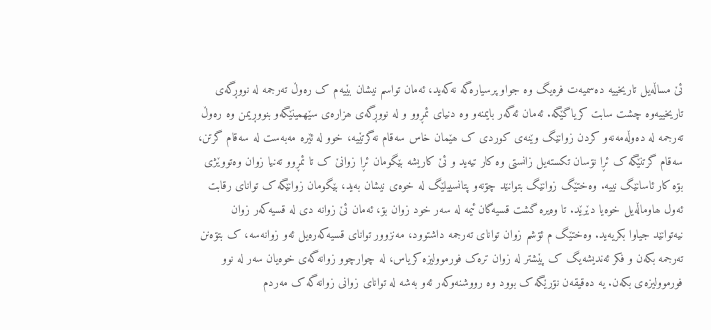ئێ مساڵەیل تاریخییە دەسمیەت فرەیگ وە جواو پرسیارەگە نەکەید، ئەمان تواسم نیشان بێیەم ک رەوڵ تەرجمە لە نووڕگەی تاریخییەوە چشت سابت کریاگێگە. ئەمان ئەگەر بایمنەو وە دنیای ئمڕوو و لە نووڕگەی ھزارەی سێھمینێگەو بنووڕیمن وە رەوڵ تەرجمە لە دەوڵەمەنەو کردن زوانێگ وێنەی کوردی ک ھێمان خاس سەقام نەگرتێیە، خوو لە ئێرە مەبەست لە سەقام گرتن، سەقام گرتنێگە ک ئڕا نۊسان تکستەیل زانستی وە کار تیەید و ئێ کاریشە بێگومان ئڕا زوانێ ک تا ئمڕوو تەنیا زوان وەتووێژی بۊە کار ئاسانێگ نییە. وەختێگ زوانێگ بتوانێد چۊنەو پتانسییلێگ لە خوەی نیشان بەید، بێگومان زوانێگە ک توانای رقابت ئەول ھاوماڵەیل خوەیا دێرێد. تا وەیرە گشت قسیەگان ئیمە لە سەر خود زوان بۊ، ئەمان ئێ زوانە دی لە قسیەکەر زوان نیەتوانێد جیاوا بکریەید. وەختێگ م ئۊشم زوان توانای تەرجمە داشتوود، مەنزوور توانای قسیەکەرەیل ئەو زوانەسە، ک بتۊەنن تەرجمە بکەن و فکر ئەندیشەیگ ک پێشتر لە زوان ترەک فورموولیزە کریاس، لە چوارچوو زوانەگەی خوەیان سەر لە نوو فورموولیزەی بکەن. یە دەقیقەن نۊرێگە ک بوود وە رووشنەوکەر ئەو بەشە لە توانای زوانی زوانەگە ک مەردم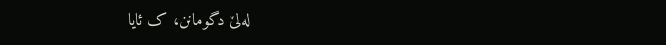لەلێ دگومانن، ک ئایا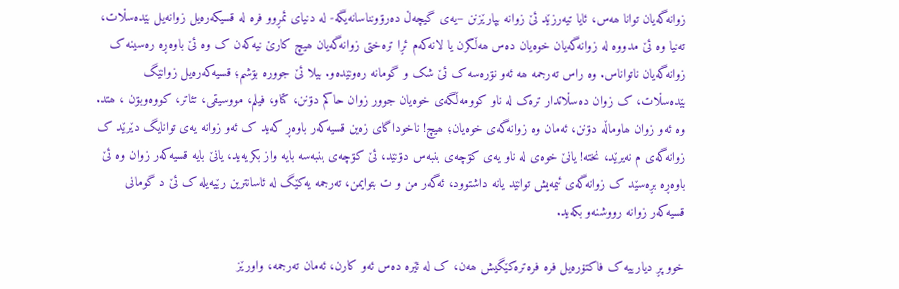زوانەگەیان توانا ھەس، ئایا تیەرزێد ئێ زوانە بپارێزنن –یەی گیچەڵ دەرۊونناسانەیگە- لە دنیای ئمڕوو فرە لە قسیکەرەیل زوانەیل بێدەسڵات، تەنیا وە ئێ مدووە لە زوانەگەیان خوەیان دەس ھەڵگرن یا لانەکەم ئڕا ترەختی زوانەگەیان ھیچ کارێ نیەکەن ک وە ئێ باوەڕە رەسینە ک زوانەگەیان ناتواناس. وە راس تەرجمە ھە ئەو نۊرەسە ک ئێ شک و گومانە رەونێدەو. بیلا ئێ جوورە بۊشم؛ قسیەکەرەیل زوانێگ بێدەسڵات، ک زوان دەسڵاتدار ترەک لە ناو کوومەڵگەی خوەیان جوور زوان حاکم دۊنن، کتاو، فیلم، مووسیقی، تئاتر، کووەوبۊن ، ھتد. وە ئەو زوان ھاوماڵە دۊنن، ئەمان وە زوانەگەی خوەیان؛ ھیچ! ناخوداگای زەین قسیەکەر باوەڕ کەید ک ئەو زوانە یەی توانایگ دێرێد ک زوانەگەی م نەیرێد، نختە! یانێ خوەی لە ناو یەی کۊچەی بنبەس دۊنێد، ئێ کۊچەی بنبەسە بایە واز بکریەید، یانێ بایە قسیەکەر زوان وە ئێ باوەڕە بڕەسێد ک زوانەگەی ئیمەیش توانێد یانە داشتوود، ئەگەر من و ت بتوایمن، تەرجمە یەکێگ لە ئاسانترین رێیەیلە ک ئێ د گومانی قسیەکەر زوانە رووشنەو بکەید.

خوو پڕ دیارییە ک فاکتۆرەیل فرە فرەترەکێگیش ھەن، ک لە ئێرە دەس ئەو کارن، ئەمان تەرجمە، واورێز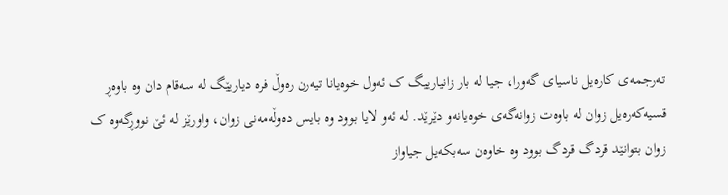تەرجمەی کارەیل ناسیای گەورا، جیا لە بار زانیارییگ ک ئەول خوەیانا تیەرن رەوڵ فرە دیاریێگ لە سەقام دان وە باوەڕ قسیەکەرەیل زوان لە باوەت زوانەگەی خوەیانەو دێرێد. لە ئەو لایا بوود وە بایس دەوڵەمەنی زوان، واورێز لە ئێ نووڕگەوە ک زوان بتوانێد قردگ قردگ بوود وە خاوەن سەبکەیل جیاواز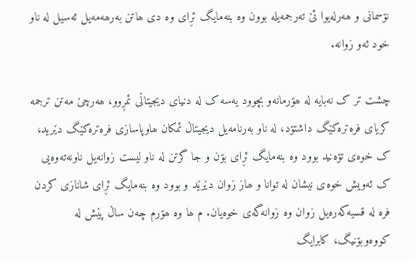نۊسمانی و ھەرلەیوا ئێ تەرجمەیلە بوون وە بنەمایگ ئڕای وە دی ھاتن بەرھەمەیل ئەسیل لە ناو خود ئەو زوانە.

چشت تر ک نەبایە لە ھۊرمانەو بچوود یەسە ک لە دنیای دیجیتاڵی ئمڕوو، ھەرچێ مەتن ترجمە کریای فرەترەکێگ داشتۊد، لە ناو بەرنامەیل دیجیتاڵ ئمکان ھاوپاسازی فرەترەکێگ دێرید، ک خوەی تۊەنید بوود وە بنەمایگ ئڕای بۊن و جا گرتن لە ناو لیست زوانەیل ناونەتەوەیی ک ئەویش خوەی نیشان لە توانا و ھاز زوان دێرێد و بوود وە بنەمایگ ئڕای شانازی کردن فرە لە قسیەکەرەیل زوان وە زوانەگەی خوەیان. م ھا وە ھۊرم چەن ساڵ پێش لە کووەوبۊنیگ، کابرایگ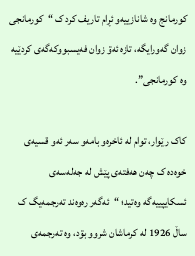کورمانج وە شانازییەو ئڕام تاریف کرد ک “کورمانجی زوان گەورایگە، تازە ئەۊ زوان فەیسبووکەگەی کردێیە وە کورمانجی”.

کاک رێوار، توام لە ئاخرەو بامەو سەر ئەو قسیەی خوەدە ک چەن ھەفتەی پێش لە جەلەسەی ئسکایپییەگە وەتید؛ “ئەگەر رەوەند تەرجمەیگ ک ساڵ 1926 لە کرماشان شروو بۊد، وە تەرجمەی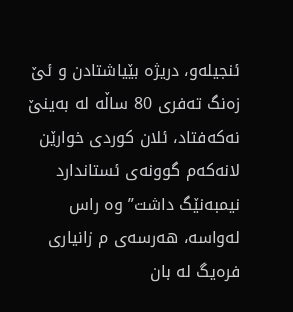ئنجیلەو، دریژە بێیاشتادن و ئێ زەنگ تەفری 80 ساڵە لە بەینێ نەکەفتاد، ئلان کوردی خوارێن لانەکەم گوونەی ئستاندارد نیمبەنێگ داشت” وە راس لەواسە، ھەرسەی م زانیاری فرەیگ لە بان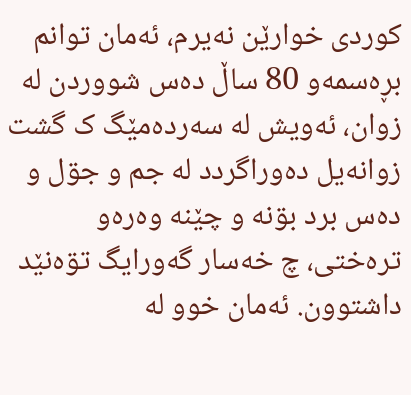کوردی خوارێن نەیرم، ئەمان توانم بڕەسمەو 80 ساڵ دەس شووردن لە زوان، ئەویش لە سەردەمێگ ک گشت زوانەیل دەوراگردد لە جم و جۊل و دەس برد بۊنە و چێنە وەرەو ترەختی، چ خەسار گەورایگ تۊەنێد داشتوون. ئەمان خوو لە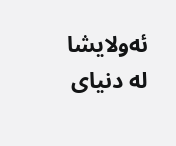ئەولایشا لە دنیای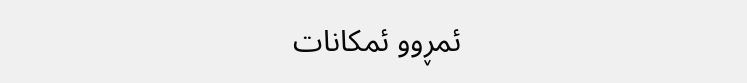ئمڕوو ئمکانات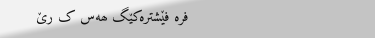فرە فێشترەکێگ ھەس ک رێ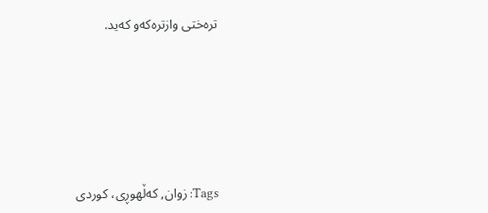ترەختی وازترەکەو کەید.





Tags: زوان, کەڵهوڕی، کوردی